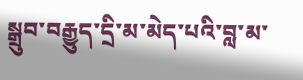སྒྲུབ་བརྒྱུད་དྲི་མ་མེད་པའི་བླ་མ་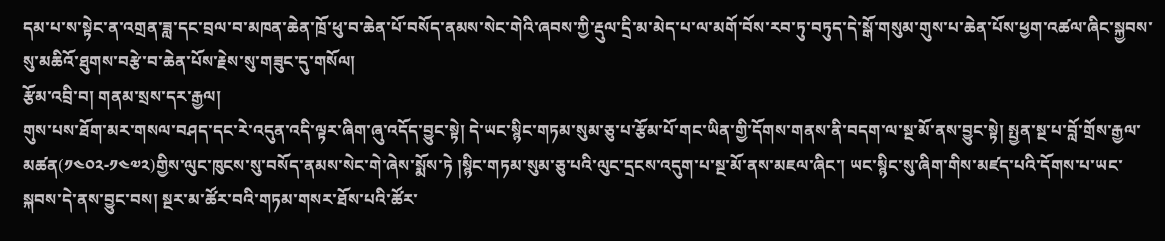དམ་པ་ས་སྟེང་ན་འགྲན་ཟླ་དང་བྲལ་བ་མཁན་ཆེན་ཁྲོ་ཕུ་བ་ཆེན་པོ་བསོད་ནམས་སེང་གེའི་ཞབས་ཀྱི་རྡུལ་དྲི་མ་མེད་པ་ལ་མགོ་བོས་རབ་ཏུ་བཏུད་དེ་སྒོ་གསུམ་གུས་པ་ཆེན་པོས་ཕྱག་འཚལ་ཞིང་སྐྱབས་སུ་མཆིའོ་ཐུགས་བརྩེ་བ་ཆེན་པོས་རྗེས་སུ་གཟུང་དུ་གསོལ།
རྩོམ་འབྲི་བ། གནམ་སྲས་དར་རྒྱལ།
གུས་པས་ཐོག་མར་གསལ་བཤད་དང་རེ་འདུན་འདི་ལྟར་ཞིག་ཞུ་འདོད་བྱུང་སྟེ། དེ་ཡང་སྙིང་གཏམ་སུམ་ཅུ་པ་རྩོམ་པོ་གང་ཡིན་གྱི་དོགས་གནས་ནི་བདག་ལ་སྔ་མོ་ནས་བྱུང་སྟེ། སྤྱན་སྔ་པ་བློ་གྲོས་རྒྱལ་མཚན(༡༤༠༢-༡༤༧༢)གྱིས་ལུང་ཁུངས་སུ་བསོད་ནམས་སེང་གེ་ཞེས་སྨོས་ཏེ །སྙིང་གཏམ་སུམ་ཅུ་པའི་ལུང་དྲངས་འདུག་པ་སྔ་མོ་ནས་མཇལ་ཞིང་། ཡང་སྙིང་སུ་ཞིག་གིས་མཛད་པའི་དོགས་པ་ཡང་སྐབས་དེ་ནས་བྱུང་བས། སྔར་མ་ཚོར་བའི་གཏམ་གསར་ཐོས་པའི་ཚོར་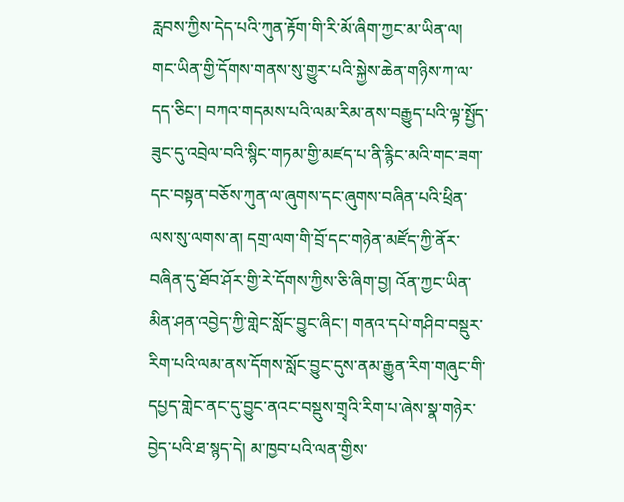རླབས་ཀྱིས་དེད་པའི་ཀུན་རྟོག་གི་རི་མོ་ཞིག་ཀྱང་མ་ཡིན་ལ། གང་ཡིན་གྱི་དོགས་གནས་སུ་གྱུར་པའི་སྐྱེས་ཆེན་གཉིས་ཀ་ལ་དད་ཅིང་། བཀའ་གདམས་པའི་ལམ་རིམ་ནས་བརྒྱུད་པའི་ལྟ་སྤྱོད་ཟུང་དུ་འབྲེལ་བའི་སྙིང་གཏམ་གྱི་མཛད་པ་ནི་རྙིང་མའི་གང་ཟག་དང་བསྟན་བཅོས་ཀུན་ལ་ཞུགས་དང་ཞུགས་བཞིན་པའི་ཕྲིན་ལས་སུ་ལགས་ན། དགྲ་ལག་གི་བྲོ་དང་གཉེན་མཛོད་ཀྱི་ནོར་བཞིན་དུ་ཐོབ་ཤོར་གྱི་རེ་དོགས་ཀྱིས་ཅི་ཞིག་བྱ། འོན་ཀྱང་ཡིན་མིན་ཤན་འབྱེད་ཀྱི་གླེང་སློང་བྱུང་ཞིང་། གནའ་དཔེ་གཤིབ་བསྡུར་རིག་པའི་ལམ་ནས་དོགས་སློང་བྱུང་དུས་ནམ་རྒྱུན་རིག་གཞུང་གི་དཔྱད་གླེང་ནང་དུ་བྱུང་ནའང་བསྡུས་གྲྭའི་རིག་པ་ཞེས་སྣ་གཉེར་བྱེད་པའི་ཐ་སྙད་དེ། མ་ཁྱབ་པའི་ལན་གྱིས་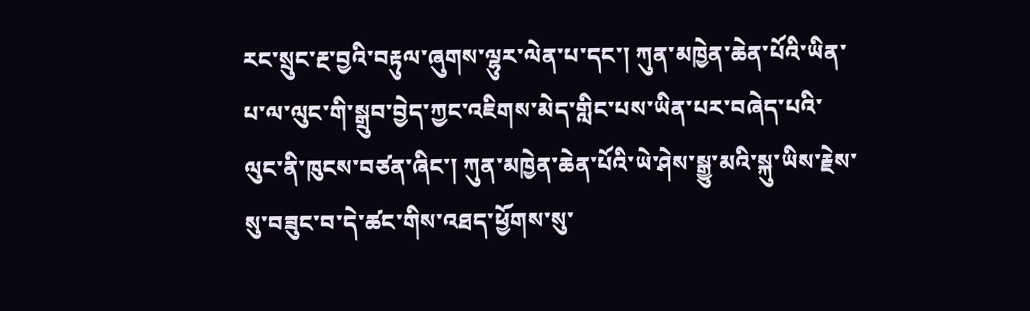རང་སྲུང་རྔ་བྱའི་བརྟུལ་ཞུགས་ལྷུར་ལེན་པ་དང་། ཀུན་མཁྱེན་ཆེན་པོའི་ཡིན་པ་ལ་ལུང་གི་སྒྲུབ་བྱེད་ཀྱང་འཇིགས་མེད་གླིང་པས་ཡིན་པར་བཞེད་པའི་ལུང་ནི་ཁུངས་བཙན་ཞིང་། ཀུན་མཁྱེན་ཆེན་པོའི་ཡེ་ཤེས་སྒྱུ་མའི་སྐུ་ཡིས་རྗེས་སུ་བཟུང་བ་དེ་ཚང་གིས་འཐད་ཕྱོགས་སུ་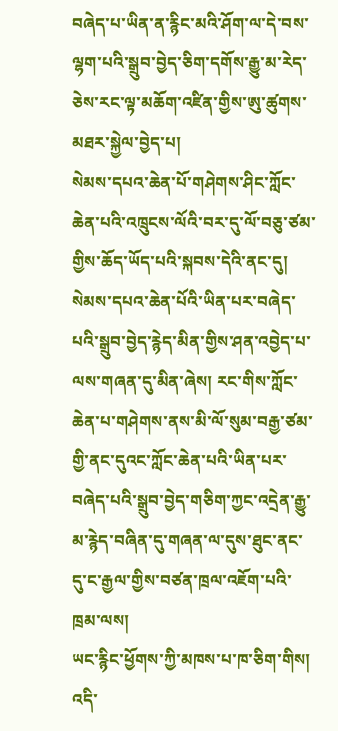བཞེད་པ་ཡིན་ན་རྙིང་མའི་ཤོག་ལ་དེ་བས་ལྷག་པའི་སྒྲུབ་བྱེད་ཅིག་དགོས་རྒྱུ་མ་རེད་ཅེས་རང་ལྟ་མཆོག་འཛིན་གྱིས་ཨུ་ཚུགས་མཐར་སྐྱེལ་བྱེད་པ།
སེམས་དཔའ་ཆེན་པོ་གཤེགས་ཤིང་ཀློང་ཆེན་པའི་འཁྲུངས་ལོའི་བར་དུ་ལོ་བཅུ་ཙམ་གྱིས་ཆོད་ཡོད་པའི་སྐབས་དེའི་ནང་དུ། སེམས་དཔའ་ཆེན་པོའི་ཡིན་པར་བཞེད་པའི་སྒྲུབ་བྱེད་རྙེད་མིན་གྱིས་ཤན་འབྱེད་པ་ལས་གཞན་དུ་མིན་ཞེས། རང་གིས་ཀློང་ཆེན་པ་གཤེགས་ནས་མི་ལོ་སུམ་བརྒྱ་ཙམ་གྱི་ནང་དུའང་ཀློང་ཆེན་པའི་ཡིན་པར་བཞེད་པའི་སྒྲུབ་བྱེད་གཅིག་ཀྱང་འདྲེན་རྒྱུ་མ་རྙེད་བཞིན་དུ་གཞན་ལ་དུས་ཐུང་ནང་དུ་ང་རྒྱལ་གྱིས་བཙན་ཁྲལ་འཇོག་པའི་ཁྲམ་ལས།
ཡང་རྙིང་ཕྱོགས་ཀྱི་མཁས་པ་ཁ་ཅིག་གིས། འདི་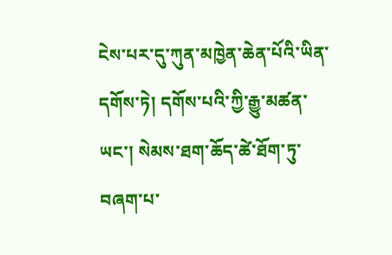ངེས་པར་དུ་ཀུན་མཁྱེན་ཆེན་པོའི་ཡིན་དགོས་ཏེ། དགོས་པའི་ཀྱི་རྒྱུ་མཚན་ཡང་། སེམས་ཐག་ཆོད་ཚེ་ཐོག་ཏུ་བཞག་པ་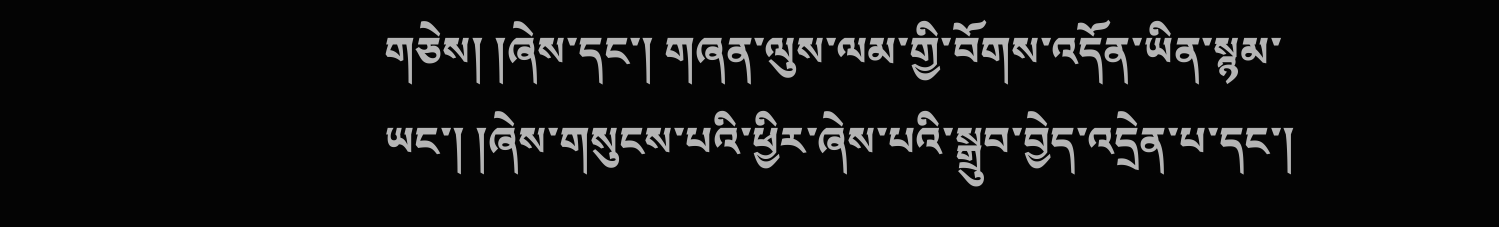གཅེས། །ཞེས་དང་། གཞན་ལུས་ལམ་གྱི་བོགས་འདོན་ཡིན་སྙམ་ཡང་། །ཞེས་གསུངས་པའི་ཕྱིར་ཞེས་པའི་སྒྲུབ་བྱེད་འདྲེན་པ་དང་།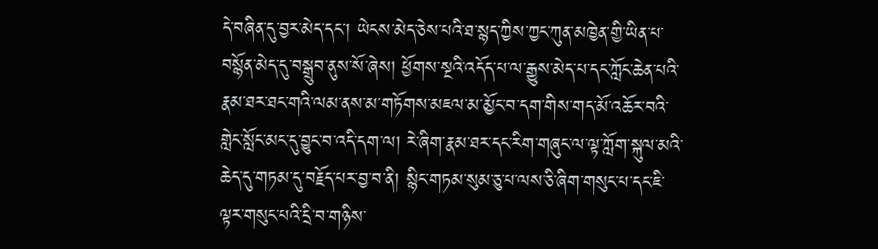དེ་བཞིན་དུ་བྱར་མེད་དང་། ཡེངས་མེད་ཅེས་པའི་ཐ་སྙད་ཀྱིས་ཀྱང་ཀུན་མཁྱེན་གྱི་ཡིན་པ་བསྙོན་མེད་དུ་བསྒྲུབ་ནུས་སོ་ཞེས། ཕྱོགས་སྔའི་འདོད་པ་ལ་རྒྱུས་མེད་པ་དང་ཀློང་ཆེན་པའི་རྣམ་ཐར་ཐང་གའི་ལམ་ནས་མ་གཏོགས་མཇལ་མ་མྱོང་བ་དག་གིས་གད་མོ་འཆོར་བའི་གླེང་སློང་མང་དུ་བྱུང་བ་འདི་དག་ལ། རེ་ཞིག་རྣམ་ཐར་དང་རིག་གཞུང་ལ་ལྟ་ཀློག་སྐུལ་མའི་ཆེད་དུ་གཏམ་དུ་བརྗོད་པར་བྱ་བ་ནི། སྙིང་གཏམ་སུམ་ཅུ་པ་ལས་ཅི་ཞིག་གསུང་པ་དང་ཇི་ལྟར་གསུང་པའི་དྲི་བ་གཉིས་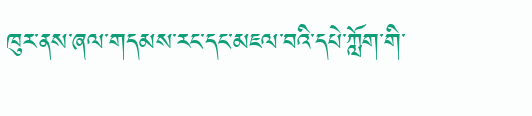ཁུར་ནས་ཞལ་གདམས་རང་དང་མཇལ་བའི་དཔེ་ཀློག་གི་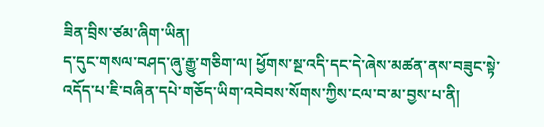ཟིན་བྲིས་ཙམ་ཞིག་ཡིན།
ད་དུང་གསལ་བཤད་ཞུ་རྒྱུ་གཅིག་ལ། ཕྱོགས་སྔ་འདི་དང་དེ་ཞེས་མཚན་ནས་བཟུང་སྟེ་འདོད་པ་ཇི་བཞིན་དཔེ་གཅོད་ཡིག་འབེབས་སོགས་ཀྱིས་ངལ་བ་མ་བྱས་པ་ནི།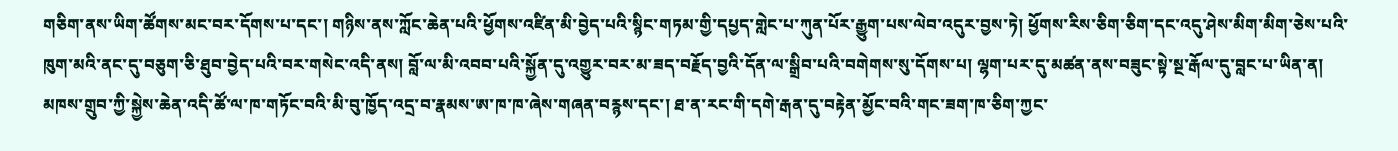གཅིག་ནས་ཡིག་ཚོགས་མང་བར་དོགས་པ་དང་། གཉིས་ནས་ཀློང་ཆེན་པའི་ཕྱོགས་འཛིན་མི་བྱེད་པའི་སྙིང་གཏམ་གྱི་དཔྱད་གླེང་པ་ཀུན་པོར་རྒྱུག་པས་ལེབ་འདུར་བྱས་ཏེ། ཕྱོགས་རིས་ཅིག་ཅིག་དང་འདུ་ཤེས་མིག་མིག་ཅེས་པའི་ཁུག་མའི་ནང་དུ་བཅུག་ཅི་ཐུབ་བྱེད་པའི་བར་གསེང་འདི་ནས། བློ་ལ་མི་འབབ་པའི་སྐྱོན་དུ་འགྱུར་བར་མ་ཟད་བརྗོད་བྱའི་དོན་ལ་སྒྲིབ་པའི་བགེགས་སུ་དོགས་པ། ལྷག་པར་དུ་མཚན་ནས་བཟུང་སྟེ་སྔ་རྒོལ་དུ་བླང་པ་ཡིན་ན། མཁས་གྲུབ་ཀྱི་སྐྱེས་ཆེན་འདི་ཚོ་ལ་ཁ་གཏོང་བའི་མི་བུ་ཁྱོད་འདྲ་བ་རྣམས་ཨ་ཁ་ཁ་ཞེས་གཞན་བརྙས་དང་། ཐ་ན་རང་གི་དགེ་རྒན་དུ་བརྟེན་མྱོང་བའི་གང་ཟག་ཁ་ཅིག་ཀྱང་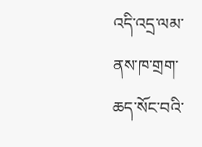འདི་འདྲ་ལམ་ནས་ཁ་གྲག་ཆད་སོང་བའི་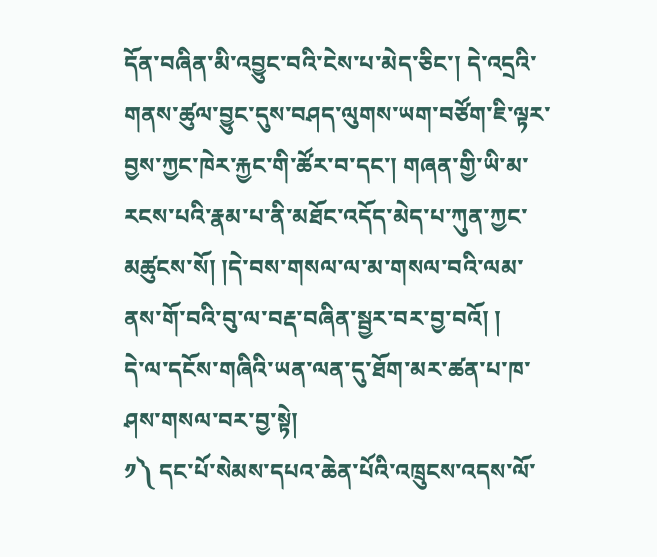དོན་བཞིན་མི་འབྱུང་བའི་ངེས་པ་མེད་ཅིང་། དེ་འདྲའི་གནས་ཚུལ་བྱུང་དུས་བཤད་ལུགས་ཡག་བཙོག་ཇི་ལྟར་བྱས་ཀྱང་ཁེར་རྐྱང་གི་ཚོར་བ་དང་། གཞན་གྱི་ཡི་མ་རངས་པའི་རྣམ་པ་ནི་མཐོང་འདོད་མེད་པ་ཀུན་ཀྱང་མཚུངས་སོ། །དེ་བས་གསལ་ལ་མ་གསལ་བའི་ལམ་ནས་གོ་བའི་བུ་ལ་བརྡ་བཞིན་སྦྱར་བར་བྱ་བའོ། །
དེ་ལ་དངོས་གཞིའི་ཡན་ལན་དུ་ཐོག་མར་ཚན་པ་ཁ་ཤས་གསལ་བར་བྱ་སྟེ།
༡༽ དང་པོ་སེམས་དཔའ་ཆེན་པོའི་འཁྲུངས་འདས་ལོ་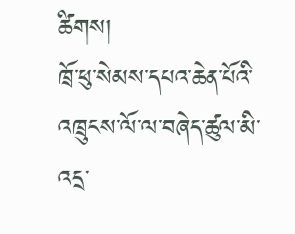ཚིགས།
ཁྲོ་ཕུ་སེམས་དཔའ་ཆེན་པོའི་འཁྲུངས་ལོ་ལ་བཞེད་ཚུལ་མི་འདྲ་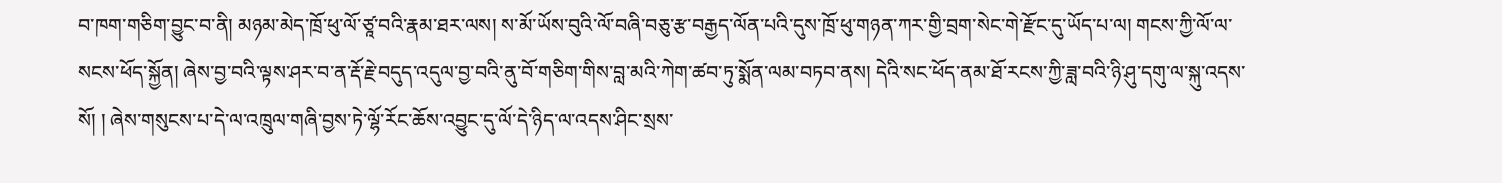བ་ཁག་གཅིག་བྱུང་བ་ནི། མཉམ་མེད་ཁྲོ་ཕུ་ལོ་ཙཱ་བའི་རྣམ་ཐར་ལས། ས་མོ་ཡོས་བུའི་ལོ་བཞི་བཅུ་རྩ་བརྒྱད་ལོན་པའི་དུས་ཁྲོ་ཕུ་གཉན་ཀར་གྱི་བྲག་སེང་གེ་རྫོང་དུ་ཡོད་པ་ལ། གངས་ཀྱི་ལོ་ལ་སངས་ཕོད་སྐྱོན། ཞེས་བྱ་བའི་ལྟས་ཤར་བ་ན་རྡོ་རྗེ་བདུད་འདུལ་བྱ་བའི་ནུ་བོ་གཅིག་གིས་བླ་མའི་ཀེག་ཚབ་ཏུ་སྨོན་ལམ་བཏབ་ནས། དེའི་སང་ཕོད་ནམ་ཐོ་རངས་ཀྱི་ཟླ་བའི་ཉི་ཤུ་དགུ་ལ་སྐུ་འདས་སོ། ། ཞེས་གསུངས་པ་དེ་ལ་འཁྲུལ་གཞི་བྱས་ཏེ་ལྷོ་རོང་ཆོས་འབྱུང་དུ་ལོ་དེ་ཉིད་ལ་འདས་ཤིང་སྲས་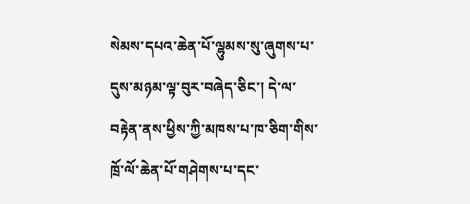སེམས་དཔའ་ཆེན་པོ་ལྷུམས་སུ་ཞུགས་པ་དུས་མཉམ་ལྟ་བུར་བཞེད་ཅིང་། དེ་ལ་བརྟེན་ནས་ཕྱིས་ཀྱི་མཁས་པ་ཁ་ཅིག་གིས་ཁྲོ་ལོ་ཆེན་པོ་གཤེགས་པ་དང་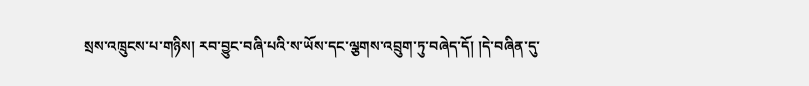སྲས་འཁྲུངས་པ་གཉིས། རབ་བྱུང་བཞི་པའི་ས་ཡོས་དང་ལྕགས་འབྲུག་ཏུ་བཞེད་དོ། །དེ་བཞིན་དུ་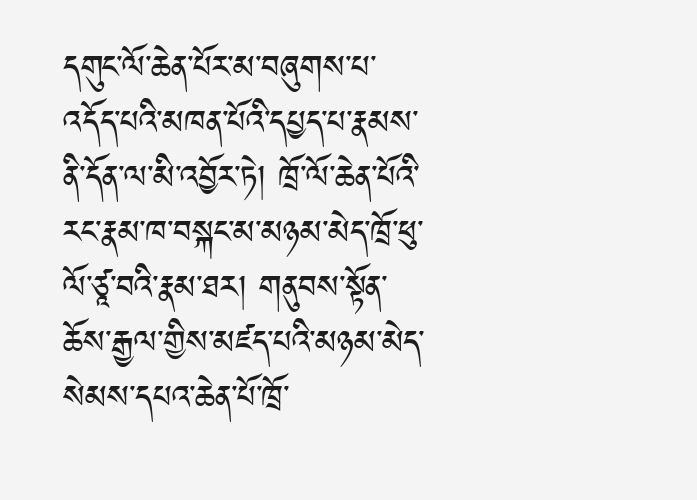དགུང་ལོ་ཆེན་པོར་མ་བཞུགས་པ་འདོད་པའི་མཁན་པོའི་དཔྱད་པ་རྣམས་ནི་དོན་ལ་མི་འབྱོར་ཏེ། ཁྲོ་ལོ་ཆེན་པོའི་རང་རྣམ་ཁ་བསྐང་མ་མཉམ་མེད་ཁྲོ་ཕུ་ལོ་ཙཱ་བའི་རྣམ་ཐར། གནུབས་སྟོན་ཆོས་རྒྱལ་གྱིས་མཛད་པའི་མཉམ་མེད་སེམས་དཔའ་ཆེན་པོ་ཁྲོ་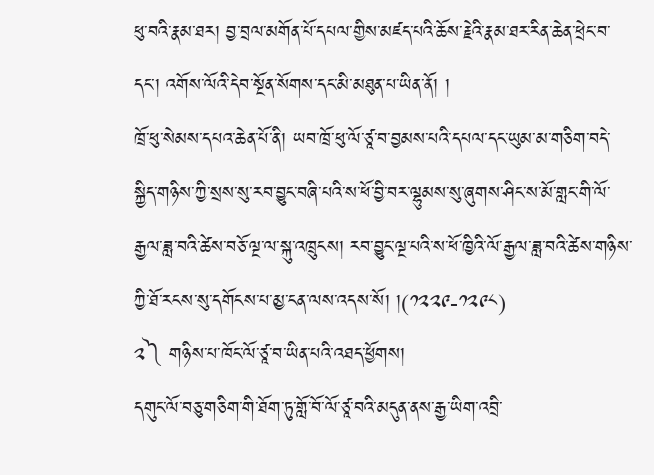ཕུ་བའི་རྣམ་ཐར། བྱ་བྲལ་མགོན་པོ་དཔལ་གྱིས་མཛད་པའི་ཆོས་རྗེའི་རྣམ་ཐར་རིན་ཆེན་ཕྲེང་བ་དང་། འགོས་ལོའི་དེབ་སྔོན་སོགས་དང་མི་མཐུན་པ་ཡིན་ནོ། །
ཁྲོ་ཕུ་སེམས་དཔའ་ཆེན་པོ་ནི། ཡབ་ཁྲོ་ཕུ་ལོ་ཙཱ་བ་བྱམས་པའི་དཔལ་དང་ཡུམ་མ་གཅིག་བདེ་སྐྱིད་གཉིས་ཀྱི་སྲས་སུ་རབ་བྱུང་བཞི་པའི་ས་ཕོ་བྱི་བར་ལྷུམས་སུ་ཞུགས་ཤིང་ས་མོ་གླང་གི་ལོ་རྒྱལ་ཟླ་བའི་ཚེས་བཅོ་ལྔ་ལ་སྐུ་འཁྲུངས། རབ་བྱུང་ལྔ་པའི་ས་ཕོ་ཁྱིའི་ལོ་རྒྱལ་ཟླ་བའི་ཚེས་གཉིས་ཀྱི་ཐོ་རངས་སུ་དགོངས་པ་མྱ་ངན་ལས་འདས་སོ། །(༡༢༢༩-༡༢༩༨)
༢༽ གཉིས་པ་ཁོང་ལོ་ཙཱ་བ་ཡིན་པའི་འཐད་ཕྱོགས།
དགུང་ལོ་བཅུ་གཅིག་གི་ཐོག་ཏུ་གློ་བོ་ལོ་ཙཱ་བའི་མདུན་ནས་རྒྱ་ཡིག་འབྲི་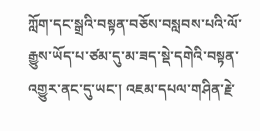ཀློག་དང་སྒྲའི་བསྟན་བཅོས་བསླབས་པའི་ལོ་རྒྱུས་ཡོད་པ་ཙམ་དུ་མ་ཟད་སྡེ་དགེའི་བསྟན་འགྱུར་ནང་དུ་ཡང་། འཇམ་དཔལ་གཤིན་རྗེ་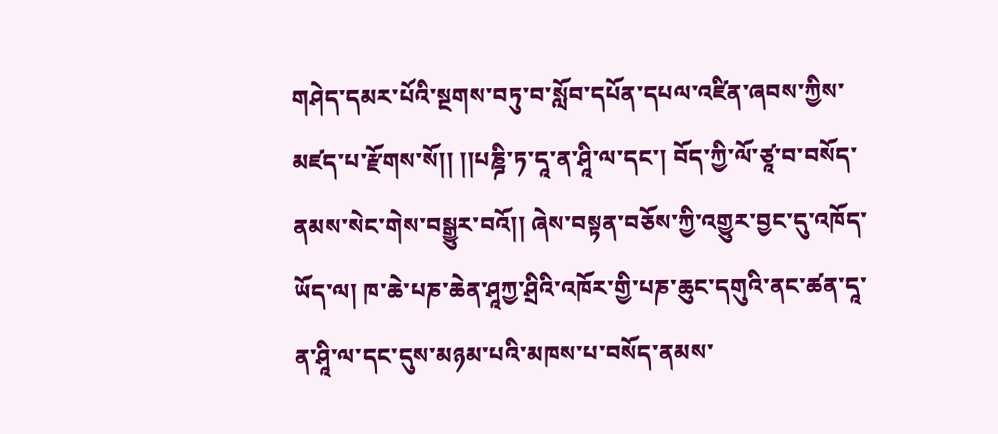གཤེད་དམར་པོའི་སྔགས་བཏུ་བ་སློབ་དཔོན་དཔལ་འཛིན་ཞབས་ཀྱིས་མཛད་པ་རྫོགས་སོ།། །།པཎྜི་ཏ་དཱ་ན་ཤཱི་ལ་དང་། བོད་ཀྱི་ལོ་ཙཱ་བ་བསོད་ནམས་སེང་གེས་བསྒྱུར་བའོ།། ཞེས་བསྟན་བཅོས་ཀྱི་འགྱུར་བྱང་དུ་འཁོད་ཡོད་ལ། ཁ་ཆེ་པཎ་ཆེན་ཤཱཀྱ་ཤྲིའི་འཁོར་གྱི་པཎ་ཆུང་དགུའི་ནང་ཚན་དཱ་ན་ཤཱི་ལ་དང་དུས་མཉམ་པའི་མཁས་པ་བསོད་ནམས་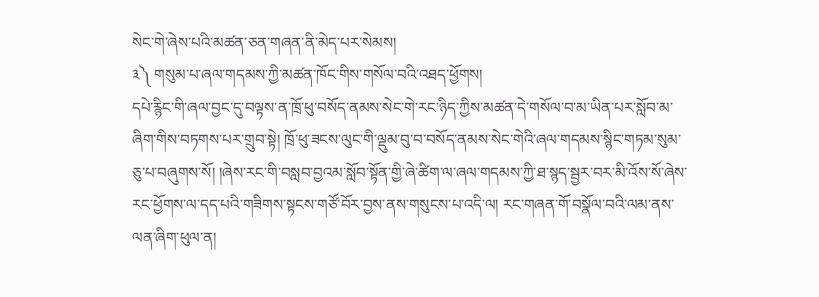སེང་གེ་ཞེས་པའི་མཚན་ཅན་གཞན་ནི་མེད་པར་སེམས།
༣༽ གསུམ་པ་ཞལ་གདམས་ཀྱི་མཚན་ཁོང་གིས་གསོལ་བའི་འཐད་ཕྱོགས།
དཔེ་རྙིང་གི་ཞལ་བྱང་དུ་བལྟས་ན་ཁྲོ་ཕུ་བསོད་ནམས་སེང་གེ་རང་ཉིད་ཀྱིས་མཚན་དེ་གསོལ་བ་མ་ཡིན་པར་སློབ་མ་ཞིག་གིས་བཏགས་པར་གྲུབ་སྟེ། ཁྲོ་ཕུ་ཟངས་ལུང་གི་ལྡུམ་བུ་བ་བསོད་ནམས་སེང་གེའི་ཞལ་གདམས་སྙིང་གཏམ་སུམ་ཅུ་པ་བཞུགས་སོ། །ཞེས་རང་གི་བསླབ་བྱའམ་སློབ་སྟོན་གྱི་ཞེ་ཚིག་ལ་ཞལ་གདམས་ཀྱི་ཐ་སྙད་སྦྱར་བར་མི་འོས་སོ་ཞེས་རང་ཕྱོགས་ལ་དད་པའི་གཟིགས་སྟངས་གཙོ་བོར་བྱས་ནས་གསུངས་པ་འདི་ལ། རང་གཞན་གོ་བསྣོལ་བའི་ལམ་ནས་ལན་ཞིག་ཕུལ་ན།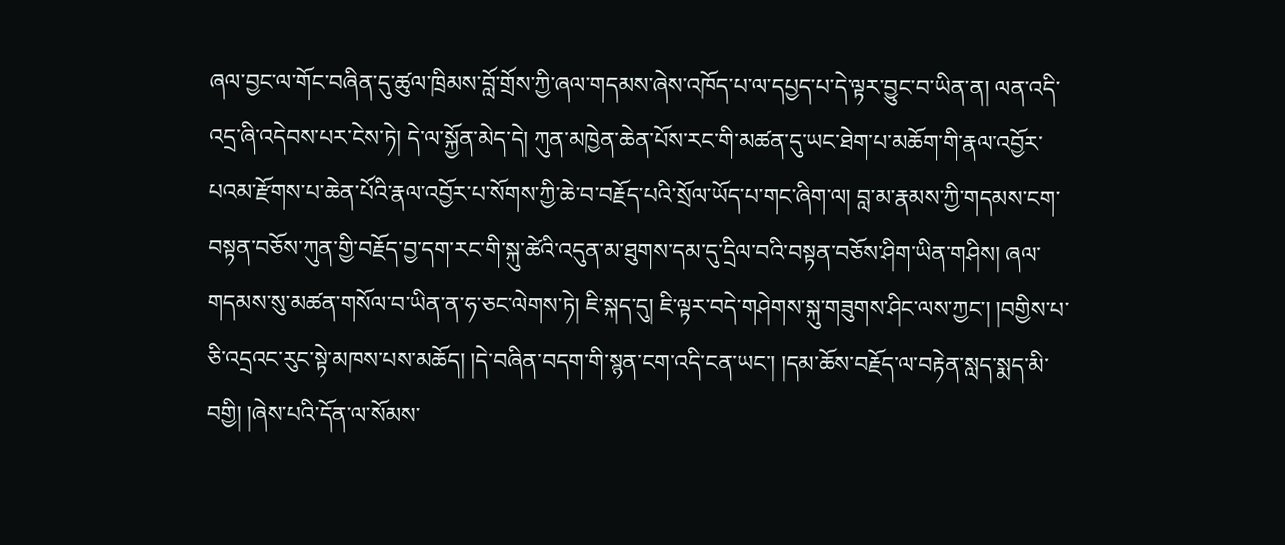ཞལ་བྱང་ལ་གོང་བཞིན་དུ་ཚུལ་ཁྲིམས་བློ་གྲོས་ཀྱི་ཞལ་གདམས་ཞེས་འཁོད་པ་ལ་དཔྱད་པ་དེ་ལྟར་བྱུང་བ་ཡིན་ན། ལན་འདི་འདྲ་ཞི་འདེབས་པར་ངེས་ཏེ། དེ་ལ་སྐྱོན་མེད་དེ། ཀུན་མཁྱེན་ཆེན་པོས་རང་གི་མཚན་དུ་ཡང་ཐེག་པ་མཆོག་གི་རྣལ་འབྱོར་པའམ་རྫོགས་པ་ཆེན་པོའི་རྣལ་འབྱོར་པ་སོགས་ཀྱི་ཆེ་བ་བརྗོད་པའི་སྲོལ་ཡོད་པ་གང་ཞིག་ལ། བླ་མ་རྣམས་ཀྱི་གདམས་ངག་བསྟན་བཅོས་ཀུན་གྱི་བརྗོད་བྱ་དག་རང་གི་སྐུ་ཚེའི་འདུན་མ་ཐུགས་དམ་དུ་དྲིལ་བའི་བསྟན་བཅོས་ཤིག་ཡིན་གཤིས། ཞལ་གདམས་སུ་མཚན་གསོལ་བ་ཡིན་ན་ཧ་ཅང་ལེགས་ཏེ། ཇི་སྐད་དུ། ཇི་ལྟར་བདེ་གཤེགས་སྐུ་གཟུགས་ཤིང་ལས་ཀྱང་། །བགྱིས་པ་ཅི་འདྲའང་རུང་སྟེ་མཁས་པས་མཆོད། །དེ་བཞིན་བདག་གི་སྙན་ངག་འདི་ངན་ཡང་། །དམ་ཆོས་བརྗོད་ལ་བརྟེན་སླད་སྨད་མི་བགྱི། །ཞེས་པའི་དོན་ལ་སོམས་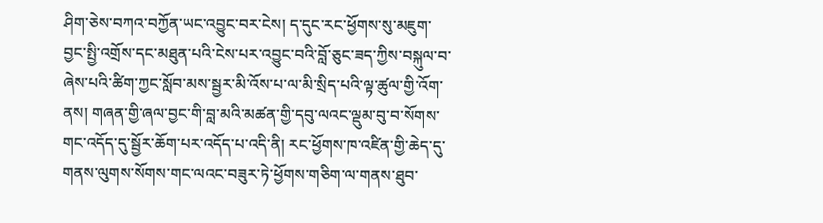ཤིག་ཅེས་བཀའ་བཀྱོན་ཡང་འབྱུང་བར་ངེས། ད་དུང་རང་ཕྱོགས་སུ་མཇུག་བྱང་སྤྱི་འགྲོས་དང་མཐུན་པའི་ངེས་པར་འབྱུང་བའི་བློ་ཅུང་ཟད་ཀྱིས་བསྐུལ་བ་ཞེས་པའི་ཚིག་ཀྱང་སློབ་མས་སྦྱར་མི་འོས་པ་ལ་མི་སྲིད་པའི་ལྟ་ཚུལ་གྱི་འོག་ནས། གཞན་གྱི་ཞལ་བྱང་གི་བླ་མའི་མཚན་གྱི་དབུ་ལའང་ལྡུམ་བུ་བ་སོགས་གང་འདོད་དུ་སྦྱོར་ཆོག་པར་འདོད་པ་འདི་ནི། རང་ཕྱོགས་ཁ་འཛིན་གྱི་ཆེད་དུ་གནས་ལུགས་སོགས་གང་ལའང་བཟུར་ཏེ་ཕྱོགས་གཅིག་ལ་གནས་ཐུབ་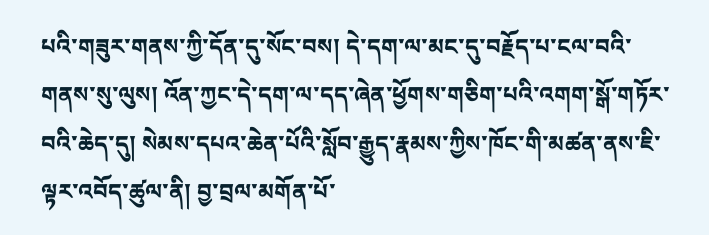པའི་གཟུར་གནས་ཀྱི་དོན་དུ་སོང་བས། དེ་དག་ལ་མང་དུ་བརྗོད་པ་ངལ་བའི་གནས་སུ་ལུས། འོན་ཀྱང་དེ་དག་ལ་དད་ཞེན་ཕྱོགས་གཅིག་པའི་འགག་སྒོ་གཏོར་བའི་ཆེད་དུ། སེམས་དཔའ་ཆེན་པོའི་སློབ་རྒྱུད་རྣམས་ཀྱིས་ཁོང་གི་མཚན་ནས་ཇི་ལྟར་འབོད་ཚུལ་ནི། བྱ་བྲལ་མགོན་པོ་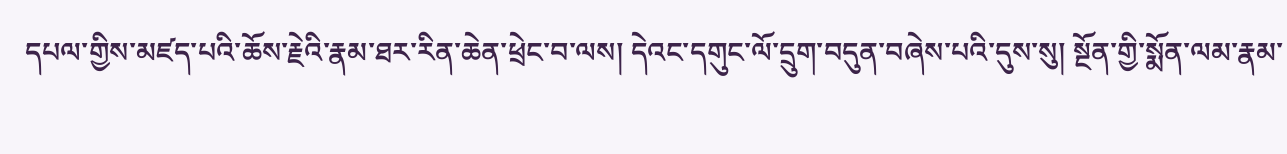དཔལ་གྱིས་མཛད་པའི་ཆོས་རྗེའི་རྣམ་ཐར་རིན་ཆེན་ཕྲེང་བ་ལས། དེའང་དགུང་ལོ་དྲུག་བདུན་བཞེས་པའི་དུས་སུ། སྔོན་གྱི་སྨོན་ལམ་རྣམ་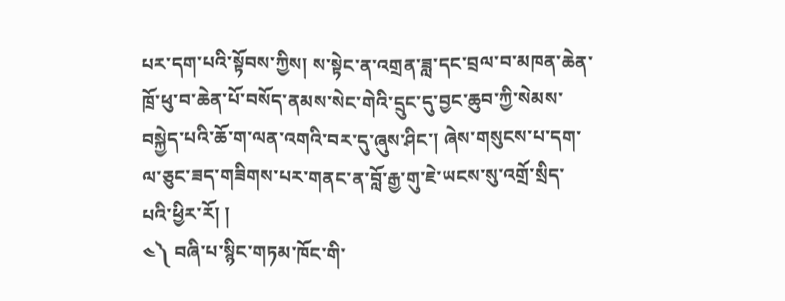པར་དག་པའི་སྟོབས་ཀྱིས། ས་སྟེང་ན་འགྲན་ཟླ་དང་བྲལ་བ་མཁན་ཆེན་ཁྲོ་ཕུ་བ་ཆེན་པོ་བསོད་ནམས་སེང་གེའི་དྲུང་དུ་བྱང་ཆུབ་ཀྱི་སེམས་བསྐྱེད་པའི་ཆོ་ག་ལན་འགའི་བར་དུ་ཞུས་ཤིང་། ཞེས་གསུངས་པ་དག་ལ་ཅུང་ཟད་གཟིགས་པར་གནང་ན་བློ་རྒྱ་གུ་ཇེ་ཡངས་སུ་འགྲོ་སྲིད་པའི་ཕྱིར་རོ། །
༤༽ བཞི་པ་སྙིང་གཏམ་ཁོང་གི་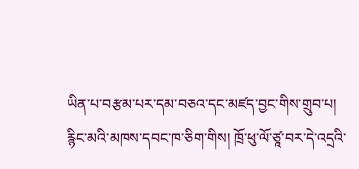ཡིན་པ་བརྩམ་པར་དམ་བཅའ་དང་མཛད་བྱང་གིས་གྲུབ་པ།
རྙིང་མའི་མཁས་དབང་ཁ་ཅིག་གིས། ཁྲོ་ཕུ་ལོ་ཙཱ་བར་དེ་འདྲའི་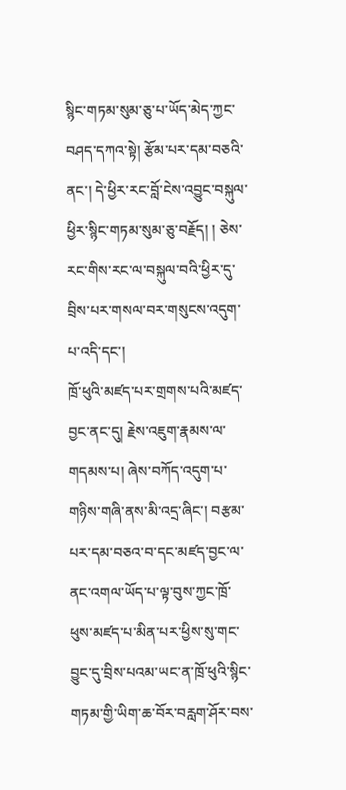སྙིང་གཏམ་སུམ་ཅུ་པ་ཡོད་མེད་ཀྱང་བཤད་དཀའ་སྟེ། རྩོམ་པར་དམ་བཅའི་ནང་། དེ་ཕྱིར་རང་བློ་ངེས་འབྱུང་བསྐུལ་ཕྱིར་སྙིང་གཏམ་སུམ་ཅུ་བརྗོད། ། ཅེས་རང་གིས་རང་ལ་བསྐུལ་བའི་ཕྱིར་དུ་བྲིས་པར་གསལ་བར་གསུངས་འདུག་པ་འདི་དང་།
ཁྲོ་ཕུའི་མཛད་པར་གྲགས་པའི་མཛད་བྱང་ནང་དུ། རྗེས་འཇུག་རྣམས་ལ་གདམས་པ། ཞེས་བཀོད་འདུག་པ་གཉིས་གཞི་ནས་མི་འདྲ་ཞིང་། བརྩམ་པར་དམ་བཅའ་བ་དང་མཛད་བྱང་ལ་ནང་འགལ་ཡོད་པ་ལྟ་བུས་ཀྱང་ཁྲོ་ཕུས་མཛད་པ་མིན་པར་ཕྱིས་སུ་གང་བྱུང་དུ་བྲིས་པའམ་ཡང་ན་ཁྲོ་ཕུའི་སྙིང་གཏམ་གྱི་ཡིག་ཆ་བོར་བརླག་ཤོར་བས་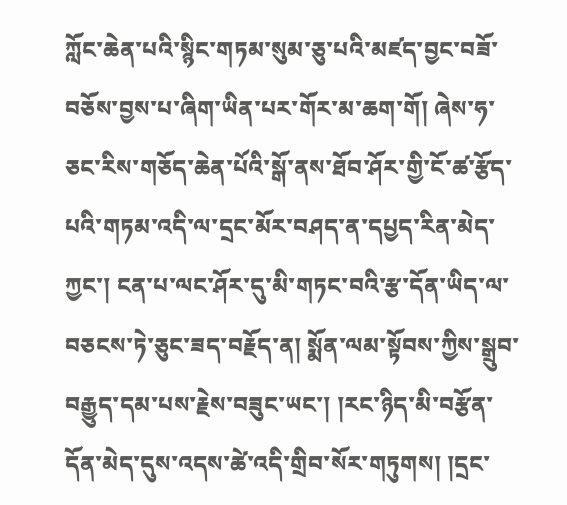ཀློང་ཆེན་པའི་སྙིང་གཏམ་སུམ་ཅུ་པའི་མཛད་བྱང་བཟོ་བཅོས་བྱས་པ་ཞིག་ཡིན་པར་གོར་མ་ཆག་གོ། ཞེས་ཧ་ཅང་རིས་གཅོད་ཆེན་པོའི་སྒོ་ནས་ཐོབ་ཤོར་གྱི་ངོ་ཚ་རྩོད་པའི་གཏམ་འདི་ལ་དྲང་མོར་བཤད་ན་དཔྱད་རིན་མེད་ཀྱང་། ངན་པ་ལང་ཤོར་དུ་མི་གཏང་བའི་རྩ་དོན་ཡིད་ལ་བཅངས་ཏེ་ཅུང་ཟད་བརྗོད་ན། སྨོན་ལམ་སྟོབས་ཀྱིས་སྒྲུབ་བརྒྱུད་དམ་པས་རྗེས་བཟུང་ཡང་། །རང་ཉིད་མི་བརྩོན་དོན་མེད་དུས་འདས་ཚེ་འདི་གྲིབ་སོར་གཏུགས། །དྲང་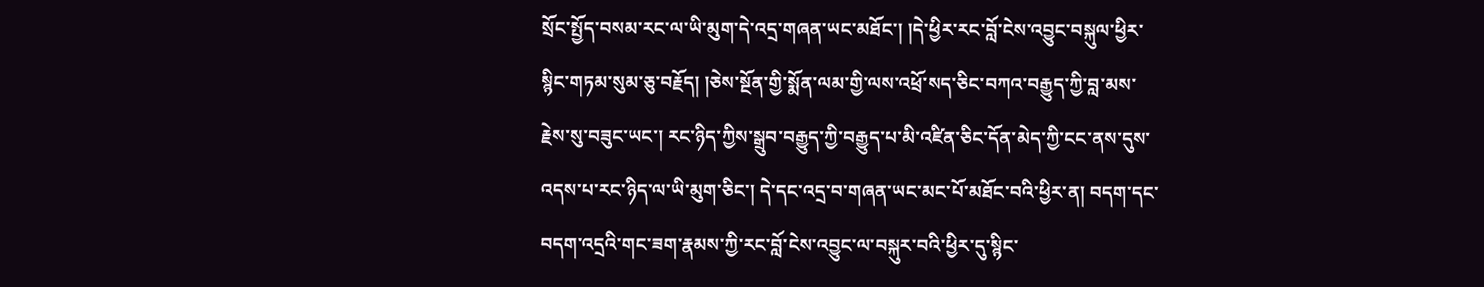སྲོང་སྤྱོད་བསམ་རང་ལ་ཡི་མུག་དེ་འདྲ་གཞན་ཡང་མཐོང་། །དེ་ཕྱིར་རང་བློ་ངེས་འབྱུང་བསྐུལ་ཕྱིར་སྙིང་གཏམ་སུམ་ཅུ་བརྗོད། །ཅེས་སྔོན་གྱི་སྨོན་ལམ་གྱི་ལས་འཕྲོ་སད་ཅིང་བཀའ་བརྒྱུད་ཀྱི་བླ་མས་རྗེས་སུ་བཟུང་ཡང་། རང་ཉིད་ཀྱིས་སྒྲུབ་བརྒྱུད་ཀྱི་བརྒྱུད་པ་མི་འཛིན་ཅིང་དོན་མེད་ཀྱི་ངང་ནས་དུས་འདས་པ་རང་ཉིད་ལ་ཡི་མུག་ཅིང་། དེ་དང་འདྲ་བ་གཞན་ཡང་མང་པོ་མཐོང་བའི་ཕྱིར་ན། བདག་དང་བདག་འདྲའི་གང་ཟག་རྣམས་ཀྱི་རང་བློ་ངེས་འབྱུང་ལ་བསྐུར་བའི་ཕྱིར་དུ་སྙིང་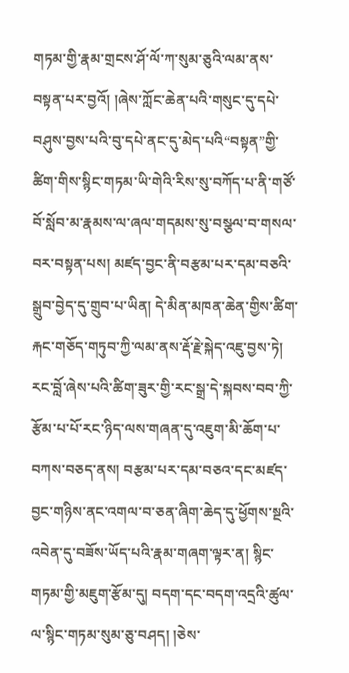གཏམ་གྱི་རྣམ་གྲངས་ཤོ་ལོ་ཀ་སུམ་ཅུའི་ལམ་ནས་བསྟན་པར་བྱའོ། །ཞེས་ཀློང་ཆེན་པའི་གསུང་དུ་དཔེ་བཤུས་བྱས་པའི་བུ་དཔེ་ནང་དུ་མེད་པའི“བསྟན”གྱི་ཚིག་གིས་སྙིང་གཏམ་ཡི་གེའི་རིས་སུ་བཀོད་པ་ནི་གཙོ་བོ་སློབ་མ་རྣམས་ལ་ཞལ་གདམས་སུ་བསྩལ་བ་གསལ་བར་བསྟན་པས། མཛད་བྱང་ནི་བརྩམ་པར་དམ་བཅའི་སྒྲུབ་བྱེད་དུ་གྲུབ་པ་ཡིན། དེ་མིན་མཁན་ཆེན་གྱིས་ཚིག་རྐང་གཅོད་གཏུབ་ཀྱི་ལམ་ནས་རྡོ་རྗེ་སྐེད་འཇུ་བྱས་ཏེ། རང་བློ་ཞེས་པའི་ཚིག་ཟུར་གྱི་རང་སྒྲ་དེ་སྐབས་བབ་ཀྱི་རྩོམ་པ་པོ་རང་ཉིད་ལས་གཞན་དུ་འཇུག་མི་ཆོག་པ་བཀས་བཅད་ནས། བརྩམ་པར་དམ་བཅའ་དང་མཛད་བྱང་གཉིས་ནང་འགལ་བ་ཅན་ཞིག་ཆེད་དུ་ཕྱོགས་སྔའི་འབེན་དུ་བཟོས་ཡོད་པའི་རྣམ་གཞག་ལྟར་ན། སྙིང་གཏམ་གྱི་མཇུག་རྩོམ་དུ། བདག་དང་བདག་འདྲའི་ཚུལ་ལ་སྙིང་གཏམ་སུམ་ཅུ་བཤད། །ཅེས་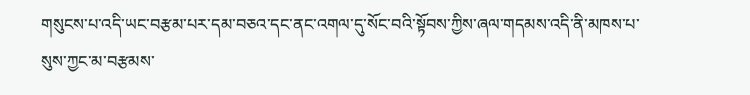གསུངས་པ་འདི་ཡང་བརྩམ་པར་དམ་བཅའ་དང་ནང་འགལ་དུ་སོང་བའི་སྟོབས་ཀྱིས་ཞལ་གདམས་འདི་ནི་མཁས་པ་སུས་ཀྱང་མ་བརྩམས་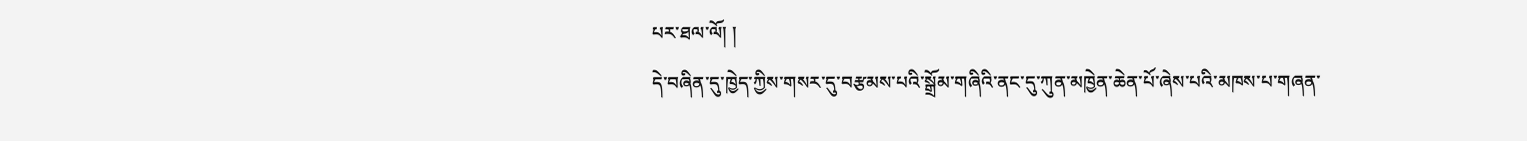པར་ཐལ་ལོ། །
དེ་བཞིན་དུ་ཁྱེད་ཀྱིས་གསར་དུ་བརྩམས་པའི་སྒྲོམ་གཞིའི་ནང་དུ་ཀུན་མཁྱེན་ཆེན་པོ་ཞེས་པའི་མཁས་པ་གཞན་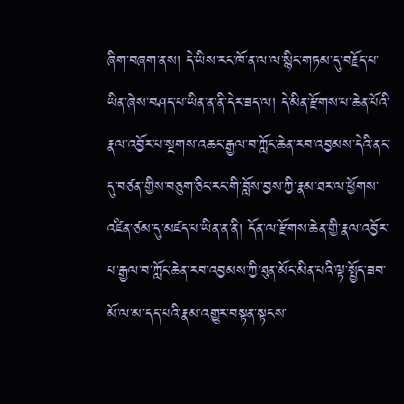ཞིག་བཞག་ནས། དེ་ཡིས་རང་ཁོ་ན་ལ་ལ་སྙིང་གཏམ་དུ་བརྗོད་པ་ཡིན་ཞེས་བཤད་པ་ཡིན་ན་ནི་དེར་ཟད་ལ། དེ་མིན་རྫོགས་པ་ཆེན་པོའི་རྣལ་འབྱོར་པ་སྔགས་འཆང་རྒྱལ་བ་ཀློང་ཆེན་རབ་འབྱམས་དེའི་ནང་དུ་བཙན་གྱིས་བཅུག་ཅིང་རང་གི་བློས་བྱས་ཀྱི་རྣམ་ཐར་ལ་ཕྱོགས་འཛིན་ཙམ་དུ་མཛད་པ་ཡིན་ན་ནི། དོན་ལ་རྫོགས་ཆེན་གྱི་རྣལ་འབྱོར་པ་རྒྱལ་བ་ཀློང་ཆེན་རབ་འབྱམས་ཀྱི་ཐུན་མོང་མིན་པའི་ལྟ་སྤྱོད་ཟབ་མོ་ལ་མ་དད་པའི་རྣམ་འགྱུར་བསྟན་སྟངས་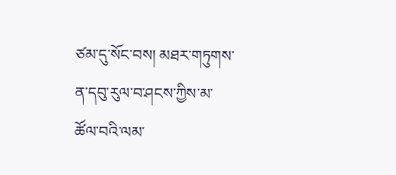ཙམ་དུ་སོང་བས། མཐར་གཏུགས་ན་དབུ་རུལ་བ་ཤངས་ཀྱིས་མ་ཚོལ་བའི་ལམ་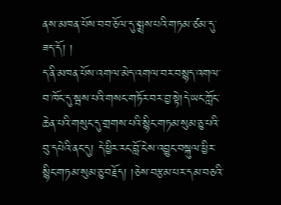ནས་མཁན་པོས་བབ་ཅོལ་དུ་སྨྲས་པའི་གཏམ་ཙམ་དུ་ཟད་དོ། །
ད་ནི་མཁན་པོས་འགལ་མེད་འགལ་བར་བསྙད་འགལ་བ་ཁོང་དུ་སྦས་པའི་གསང་གཏོར་བར་བྱ་སྟེ།དེ་ཡང་ཀློང་ཆེན་པའི་གསུང་དུ་གྲགས་པའི་སྙིང་གཏམ་སུམ་ཅུ་པའི་བུ་དཔེའི་ནང་དུ། དེ་ཕྱིར་རང་བློ་ངེས་འབྱུང་བསྐུལ་ཕྱིར་སྙིང་གཏམ་སུམ་ཅུ་བརྗོད། །ཅེས་བརྩམ་པར་དམ་བཅའི་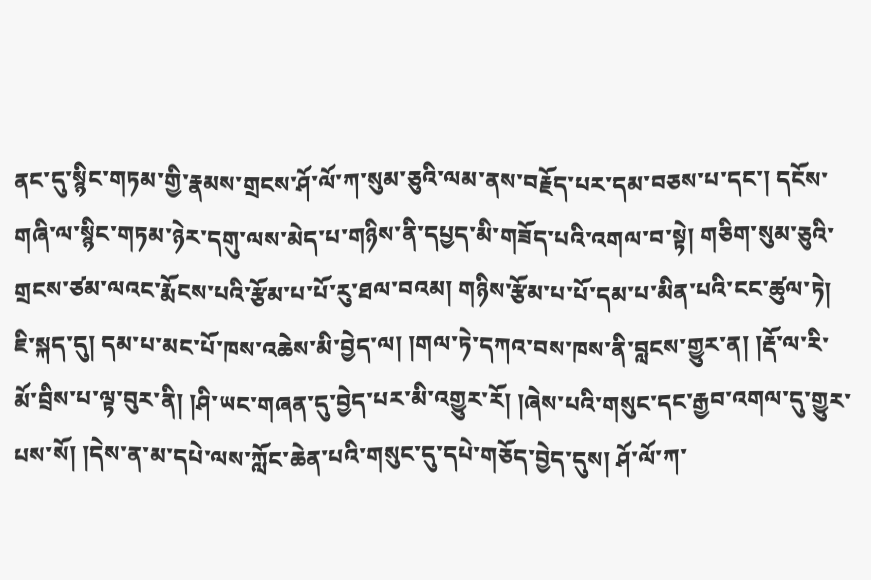ནང་དུ་སྙིང་གཏམ་གྱི་རྣམས་གྲངས་ཤོ་ལོ་ཀ་སུམ་ཅུའི་ལམ་ནས་བརྗོད་པར་དམ་བཅས་པ་དང་། དངོས་གཞི་ལ་སྙིང་གཏམ་ཉེར་དགུ་ལས་མེད་པ་གཉིས་ནི་དཔྱད་མི་གཟོད་པའི་འགལ་བ་སྟེ། གཅིག་སུམ་ཅུའི་གྲངས་ཙམ་ལའང་རྨོངས་པའི་རྩོམ་པ་པོ་རུ་ཐལ་བའམ། གཉིས་རྩོམ་པ་པོ་དམ་པ་མིན་པའི་ངང་ཚུལ་ཏེ། ཇི་སྐད་དུ། དམ་པ་མང་པོ་ཁས་འཆེས་མི་བྱེད་ལ། །གལ་ཏེ་དཀའ་བས་ཁས་ནི་བླངས་གྱུར་ན། །རྡོ་ལ་རི་མོ་བྲིས་པ་ལྟ་བུར་ནི། །ཤི་ཡང་གཞན་དུ་བྱེད་པར་མི་འགྱུར་རོ། །ཞེས་པའི་གསུང་དང་རྒྱབ་འགལ་དུ་གྱུར་པས་སོ། །དེས་ན་མ་དཔེ་ལས་ཀློང་ཆེན་པའི་གསུང་དུ་དཔེ་གཅོད་བྱེད་དུས། ཤོ་ལོ་ཀ་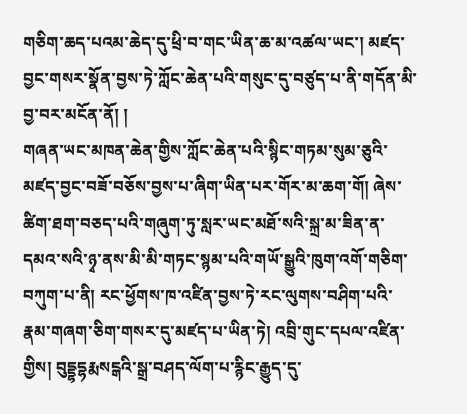གཅིག་ཆད་པའམ་ཆེད་དུ་ཕྲི་བ་གང་ཡིན་ཆ་མ་འཚལ་ཡང་། མཛད་བྱང་གསར་སྣོན་བྱས་ཏེ་ཀློང་ཆེན་པའི་གསུང་དུ་བཙུད་པ་ནི་གདོན་མི་བྱ་བར་མངོན་ནོ། །
གཞན་ཡང་མཁན་ཆེན་གྱིས་ཀློང་ཆེན་པའི་སྙིང་གཏམ་སུམ་ཅུའི་མཛད་བྱང་བཟོ་བཅོས་བྱས་པ་ཞིག་ཡིན་པར་གོར་མ་ཆག་གོ། ཞེས་ཚིག་ཐག་བཅད་པའི་གཞུག་ཏུ་སླར་ཡང་མཐོ་སའི་སྐྲ་མ་ཟིན་ན་དམའ་སའི་ཉྭ་ནས་མི་མི་གཏང་སྙམ་པའི་གཡོ་སྒྱུའི་ཁུག་འགོ་གཅིག་བཀུག་པ་ནི། རང་ཕྱོགས་ཁ་འཛིན་བྱས་ཏེ་རང་ལུགས་བཤིག་པའི་རྣམ་གཞག་ཅིག་གསར་དུ་མཛད་པ་ཡིན་ཏེ། འབྲི་གུང་དཔལ་འཛིན་གྱིས། བུདྡྷདྷརྨསངྒའི་སྒྲ་བཤད་ལོག་པ་རྙིང་རྒྱུད་དུ་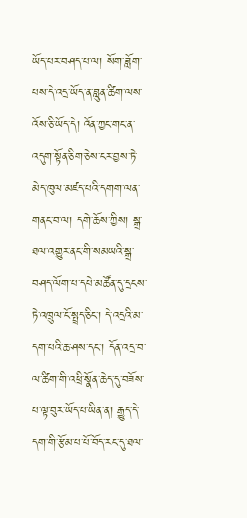ཡོད་པར་བཤད་པ་ལ། སོག་ཟློག་པས་དེ་འདྲ་ཡོད་ན་བླུན་ཚིག་ལས་འོས་ཅི་ཡོད་དེ། འོན་ཀྱང་གང་ན་འདུག་སྟོན་ཅིག་ཅེས་ངར་བྱས་ཏེ་མེད་ཁུལ་མཛད་པའི་དགག་ལན་གནང་བ་ལ། དགེ་ཆོས་ཀྱིས། སྒྲ་ཐལ་འགྱུར་ནང་གི་སམཡའི་སྒྲ་བཤད་ལོག་པ་དཔེ་མཚོན་དུ་དྲངས་ཏེ་འཁྲུལ་ངོ་སྤྲད་ཅིང་། དེ་འདྲའི་མ་དག་པའི་ཆ་ཤས་དང་། དོན་འདྲ་བ་ལ་ཚིག་གི་འཕྲི་སྣོན་ཆེད་དུ་བཟོས་པ་ལྟ་བུར་ཡོད་པ་ཡིན་ན། རྒྱུད་དེ་དག་གི་རྩོམ་པ་པོ་བོད་རང་དུ་ཐལ་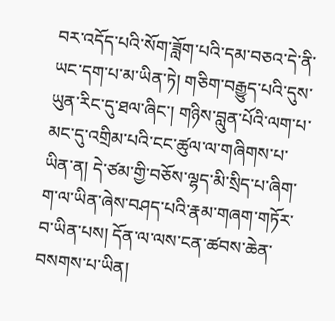བར་འདོད་པའི་སོག་ཟློག་པའི་དམ་བཅའ་དེ་ནི་ཡང་དག་པ་མ་ཡིན་ཏེ། གཅིག་བརྒྱུད་པའི་དུས་ཡུན་རིང་དུ་ཐལ་ཞིང་། གཉིས་བླུན་པོའི་ལག་པ་མང་དུ་འགྲིམ་པའི་ངང་ཚུལ་ལ་གཞིགས་པ་ཡིན་ན། དེ་ཙམ་གྱི་བཅོས་ལྷད་མི་སྲིད་པ་ཞིག་ག་ལ་ཡིན་ཞེས་བཤད་པའི་རྣམ་གཞག་གཏོར་བ་ཡིན་པས། དོན་ལ་ལས་ངན་ཚབས་ཆེན་བསགས་པ་ཡིན།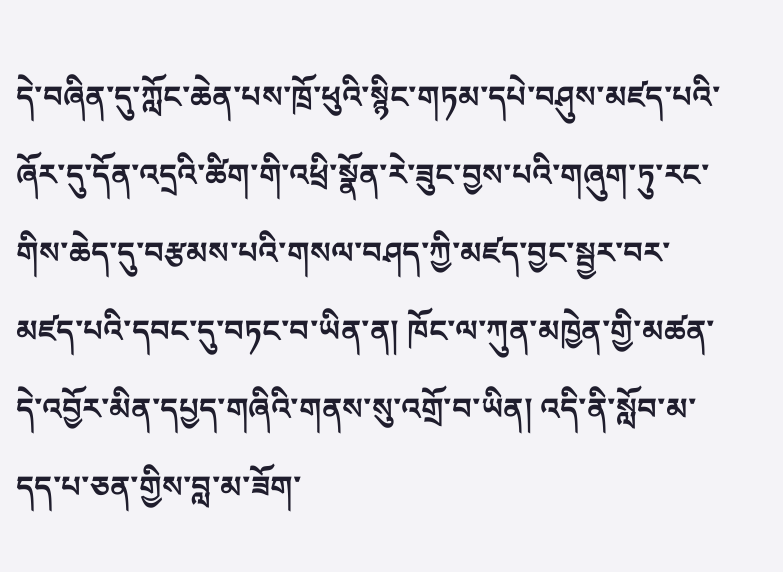དེ་བཞིན་དུ་ཀློང་ཆེན་པས་ཁྲོ་ཕུའི་སྙིང་གཏམ་དཔེ་བཤུས་མཛད་པའི་ཞོར་དུ་དོན་འདྲའི་ཚིག་གི་འཕྲི་སྣོན་རེ་ཟུང་བྱས་པའི་གཞུག་ཏུ་རང་གིས་ཆེད་དུ་བརྩམས་པའི་གསལ་བཤད་ཀྱི་མཛད་བྱང་སྦྱར་བར་མཛད་པའི་དབང་དུ་བཏང་བ་ཡིན་ན། ཁོང་ལ་ཀུན་མཁྱེན་གྱི་མཚན་དེ་འབྱོར་མིན་དཔྱད་གཞིའི་གནས་སུ་འགྲོ་བ་ཡིན། འདི་ནི་སློབ་མ་དད་པ་ཅན་གྱིས་བླ་མ་ཟོག་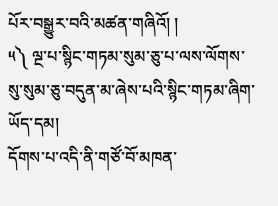པོར་བསྒྱུར་བའི་མཚན་གཞིའོ། །
༥༽ ལྔ་པ་སྙིང་གཏམ་སུམ་ཅུ་པ་ལས་ལོགས་སུ་སུམ་ཅུ་བདུན་མ་ཞེས་པའི་སྙིང་གཏམ་ཞིག་ཡོད་དམ།
དོགས་པ་འདི་ནི་གཙོ་བོ་མཁན་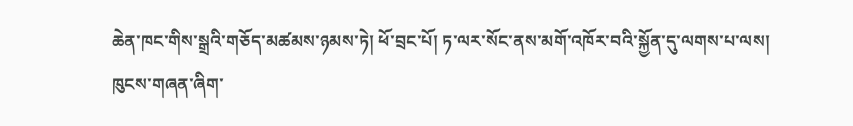ཆེན་ཁང་གིས་སྒྲའི་གཅོད་མཚམས་ཉམས་ཏེ། ཕོ་བྲང་པོ། ཏ་ལར་སོང་ནས་མགོ་འཁོར་བའི་སྐྱོན་དུ་ལགས་པ་ལས། ཁུངས་གཞན་ཞིག་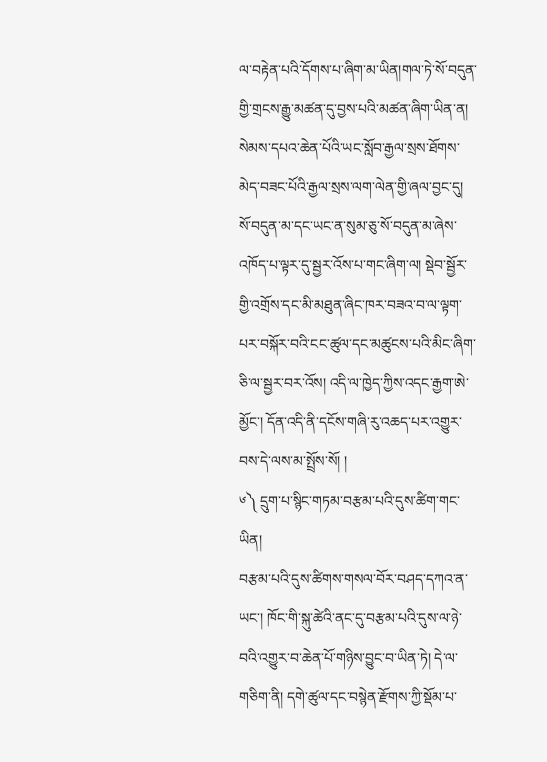ལ་བརྟེན་པའི་དོགས་པ་ཞིག་མ་ཡིན།གལ་ཏེ་སོ་བདུན་གྱི་གྲངས་རྒྱུ་མཚན་དུ་བྱས་པའི་མཚན་ཞིག་ཡིན་ན། སེམས་དཔའ་ཆེན་པོའི་ཡང་སློབ་རྒྱལ་སྲས་ཐོགས་མེད་བཟང་པོའི་རྒྱལ་སྲས་ལག་ལེན་གྱི་ཞལ་བྱང་དུ། སོ་བདུན་མ་དང་ཡང་ན་སུམ་ཅུ་སོ་བདུན་མ་ཞེས་འཁོད་པ་ལྟར་དུ་སྦྱར་འོས་པ་གང་ཞིག་ལ། སྡེབ་སྦྱོར་གྱི་འགྲོས་དང་མི་མཐུན་ཞིང་ཁར་བཟའ་བ་ལ་ལྟག་པར་བསྐོར་བའི་ངང་ཚུལ་དང་མཚུངས་པའི་མིང་ཞིག་ཅི་ལ་སྦྱར་བར་འོས། འདི་ལ་ཁྱེད་ཀྱིས་འདང་རྒྱག་ཨེ་མྱོང་། དོན་འདི་ནི་དངོས་གཞི་རུ་འཆད་པར་འགྱུར་བས་དེ་ལས་མ་སྤྲོས་སོ། །
༦༽ དྲུག་པ་སྙིང་གཏམ་བརྩམ་པའི་དུས་ཚིག་གང་ཡིན།
བརྩམ་པའི་དུས་ཚིགས་གསལ་བོར་བཤད་དཀའ་ན་ཡང་། ཁོང་གི་སྐུ་ཚེའི་ནང་དུ་བརྩམ་པའི་དུས་ལ་ཉེ་བའི་འགྱུར་བ་ཆེན་པོ་གཉིས་བྱུང་བ་ཡིན་ཏེ། དེ་ལ་གཅིག་ནི། དགེ་ཚུལ་དང་བསྙེན་རྫོགས་ཀྱི་སྡོམ་པ་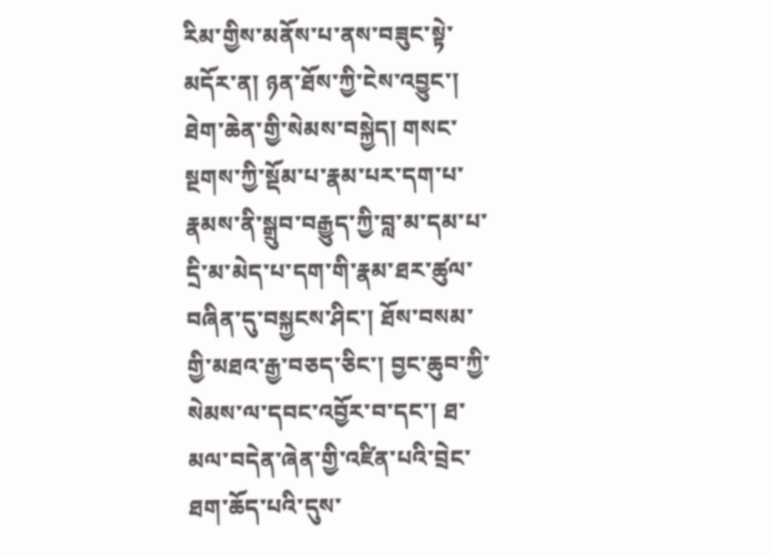རིམ་གྱིས་མནོས་པ་ནས་བཟུང་སྟེ་མདོར་ན། ཉན་ཐོས་ཀྱི་ངེས་འབྱུང་། ཐེག་ཆེན་གྱི་སེམས་བསྐྱེད། གསང་སྔགས་ཀྱི་སྡོམ་པ་རྣམ་པར་དག་པ་རྣམས་ནི་སྒྲུབ་བརྒྱུད་ཀྱི་བླ་མ་དམ་པ་དྲི་མ་མེད་པ་དག་གི་རྣམ་ཐར་ཚུལ་བཞིན་དུ་བསྐྱངས་ཤིང་། ཐོས་བསམ་གྱི་མཐའ་རྒྱ་བཅད་ཅིང་། བྱང་ཆུབ་ཀྱི་སེམས་ལ་དབང་འབྱོར་བ་དང་། ཐ་མལ་བདེན་ཞེན་གྱི་འཛིན་པའི་བྲེང་ཐག་ཆོད་པའི་དུས་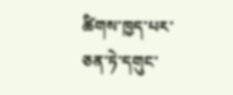ཚིགས་ཁྱད་པར་ཅན་ཏེ་དགུང་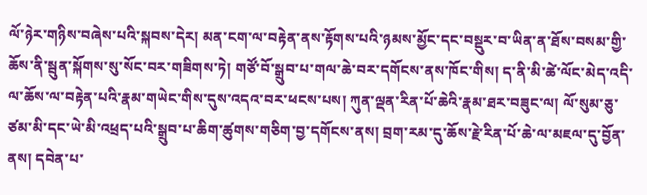ལོ་ཉེར་གཉིས་བཞེས་པའི་སྐབས་དེར། མན་ངག་ལ་བརྟེན་ནས་རྟོགས་པའི་ཉམས་མྱོང་དང་བསྡུར་བ་ཡིན་ན་ཐོས་བསམ་གྱི་ཆོས་ནི་སྦུན་སྐོགས་སུ་སོང་བར་གཟིགས་ཏེ། གཙོ་བོ་སྒྲུབ་པ་གལ་ཆེ་བར་དགོངས་ནས་ཁོང་གིས། ད་ནི་མི་ཚེ་ལོང་མེད་འདི་ལ་ཆོས་ལ་བརྟེན་པའི་རྣམ་གཡེང་གིས་དུས་འདའ་བར་ཕངས་པས། ཀུན་ལྡན་རིན་པོ་ཆེའི་རྣམ་ཐར་བཟུང་ལ། ལོ་སུམ་ཅུ་ཙམ་མི་དང་ཡེ་མི་འཕྲད་པའི་སྒྲུབ་པ་ཆིག་ཚུགས་གཅིག་བྱ་དགོངས་ནས། བྲག་རམ་དུ་ཆོས་རྗེ་རིན་པོ་ཆེ་ལ་མཇལ་དུ་བྱོན་ནས། དབེན་པ་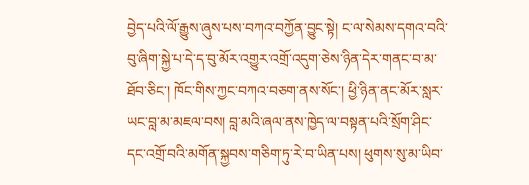བྱེད་པའི་ལོ་རྒྱུས་ཞུས་པས་བཀའ་བཀྱོན་བྱུང་སྟེ། ང་ལ་སེམས་དགའ་བའི་བུ་ཞིག་སྐྱེ་པ་དེ་ད་བུ་མོར་འགྱུར་འགྲོ་འདུག་ཅེས་ཉིན་དེར་གནང་བ་མ་ཐོབ་ཅིང་། ཁོང་གིས་ཀྱང་བཀའ་བཅག་ནས་སོང་། ཕྱི་ཉིན་ནང་མོར་སླར་ཡང་བླ་མ་མཇལ་བས། བླ་མའི་ཞལ་ནས་ཁྱེད་ལ་བསྟན་པའི་སྲོག་ཤིང་དང་འགྲོ་བའི་མགོན་སྐྱབས་གཅིག་ཏུ་རེ་བ་ཡིན་པས། ཕུགས་སུ་མ་ཡིབ་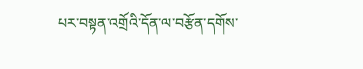པར་བསྟན་འགྲོའི་དོན་ལ་བརྩོན་དགོས་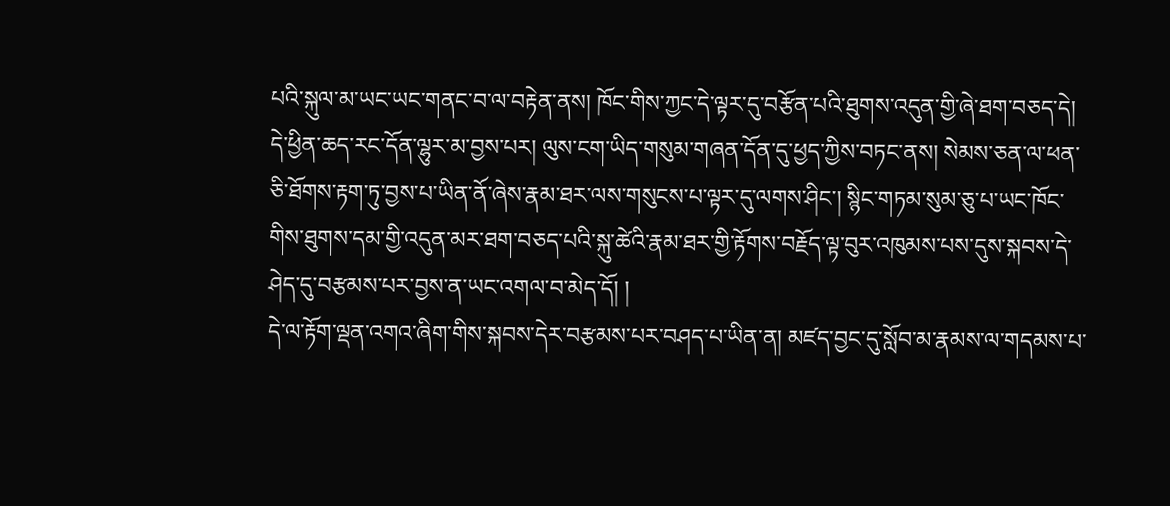པའི་སྐུལ་མ་ཡང་ཡང་གནང་བ་ལ་བརྟེན་ནས། ཁོང་གིས་ཀྱང་དེ་ལྟར་དུ་བརྩོན་པའི་ཐུགས་འདུན་གྱི་ཞེ་ཐག་བཅད་དེ། དེ་ཕྱིན་ཆད་རང་དོན་ལྷུར་མ་བྱས་པར། ལུས་ངག་ཡིད་གསུམ་གཞན་དོན་དུ་ཕྱད་ཀྱིས་བཏང་ནས། སེམས་ཅན་ལ་ཕན་ཅི་ཐོགས་རྟག་ཏུ་བྱས་པ་ཡིན་ནོ་ཞེས་རྣམ་ཐར་ལས་གསུངས་པ་ལྟར་དུ་ལགས་ཤིང་། སྙིང་གཏམ་སུམ་ཅུ་པ་ཡང་ཁོང་གིས་ཐུགས་དམ་གྱི་འདུན་མར་ཐག་བཅད་པའི་སྐུ་ཚེའི་རྣམ་ཐར་གྱི་རྟོགས་བརྗོད་ལྟ་བུར་འཁུམས་པས་དུས་སྐབས་དེ་ཤེད་དུ་བརྩམས་པར་བྱས་ན་ཡང་འགལ་བ་མེད་དོ། །
དེ་ལ་རྟོག་ལྡན་འགའ་ཞིག་གིས་སྐབས་དེར་བརྩམས་པར་བཤད་པ་ཡིན་ན། མཛད་བྱང་དུ་སློབ་མ་རྣམས་ལ་གདམས་པ་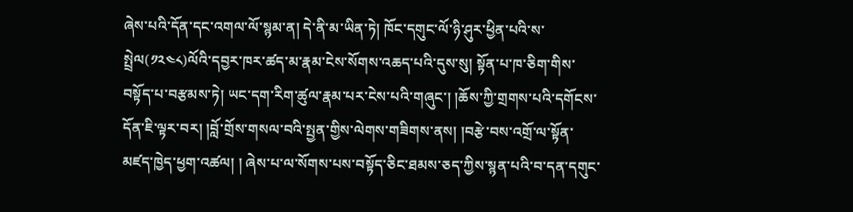ཞེས་པའི་དོན་དང་འགལ་ལོ་སྙམ་ན། དེ་ནི་མ་ཡིན་ཏེ། ཁོང་དགུང་ལོ་ཉི་ཤུར་ཕྱིན་པའི་ས་སྤྲེལ(༡༢༤༨)ལོའི་དབྱར་ཁར་ཚད་མ་རྣམ་ངེས་སོགས་འཆད་པའི་དུས་སུ། སྟོན་པ་ཁ་ཅིག་གིས་བསྟོད་པ་བརྩམས་ཏེ། ཡང་དག་རིག་ཚུལ་རྣམ་པར་ངེས་པའི་གཞུང་། །ཆོས་ཀྱི་གྲགས་པའི་དགོངས་དོན་ཇི་ལྟར་བར། །བློ་གྲོས་གསལ་བའི་སྤྱན་གྱིས་ལེགས་གཟིགས་ནས། །བརྩེ་བས་འགྲོ་ལ་སྟོན་མཛད་ཁྱེད་ཕྱག་འཚལ། ། ཞེས་པ་ལ་སོགས་པས་བསྟོད་ཅིང་ཐམས་ཅད་ཀྱིས་སྙན་པའི་བ་དན་དགུང་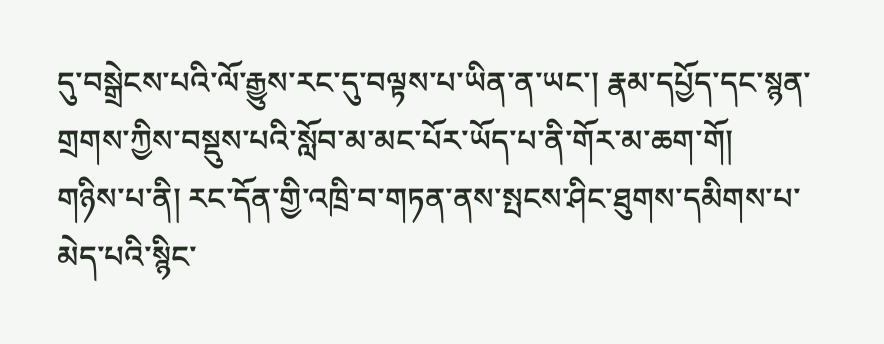དུ་བསྒྲེངས་པའི་ལོ་རྒྱུས་རང་དུ་བལྟས་པ་ཡིན་ན་ཡང་། རྣམ་དཔྱོད་དང་སྙན་གྲགས་ཀྱིས་བསྡུས་པའི་སློབ་མ་མང་པོར་ཡོད་པ་ནི་གོར་མ་ཆག་གོ།
གཉིས་པ་ནི། རང་དོན་གྱི་འཁྲི་བ་གཏན་ནས་སྤངས་ཤིང་ཐུགས་དམིགས་པ་མེད་པའི་སྙིང་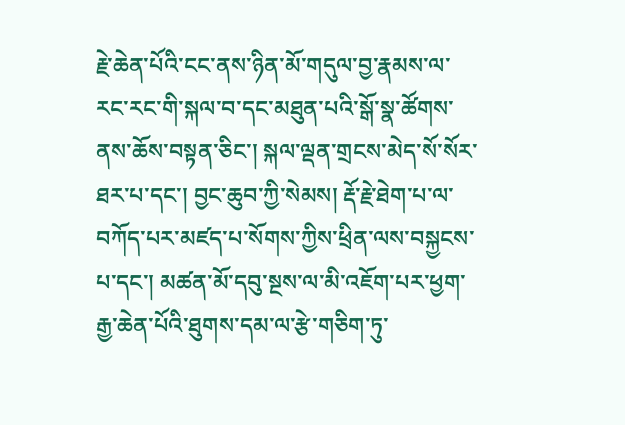རྗེ་ཆེན་པོའི་ངང་ནས་ཉིན་མོ་གདུལ་བྱ་རྣམས་ལ་རང་རང་གི་སྐལ་བ་དང་མཐུན་པའི་སྒོ་སྣ་ཚོགས་ནས་ཆོས་བསྟན་ཅིང་། སྐལ་ལྡན་གྲངས་མེད་སོ་སོར་ཐར་པ་དང་། བྱང་ཆུབ་ཀྱི་སེམས། རྡོ་རྗེ་ཐེག་པ་ལ་བཀོད་པར་མཛད་པ་སོགས་ཀྱིས་ཕྲིན་ལས་བསྐྱངས་པ་དང་། མཚན་མོ་དབུ་སྔས་ལ་མི་འཇོག་པར་ཕྱག་རྒྱ་ཆེན་པོའི་ཐུགས་དམ་ལ་རྩེ་གཅིག་ཏུ་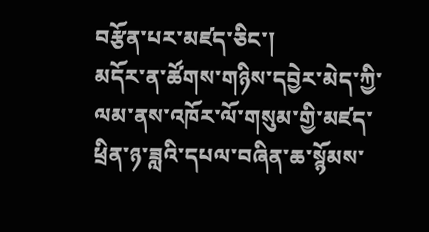བརྩོན་པར་མཛད་ཅིང་།
མདོར་ན་ཚོགས་གཉིས་དབྱེར་མེད་ཀྱི་ལམ་ནས་འཁོར་ལོ་གསུམ་གྱི་མཛད་ཕྲིན་ཉ་ཟླའི་དཔལ་བཞིན་ཆ་སྙོམས་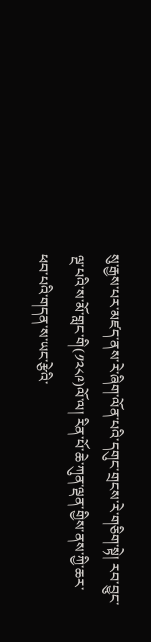སུ་རྒྱས་པར་མཛད་ནས་རེ་ཞིག་ལོན་པའི་དགུང་གྲངས་རེ་གཅིག་སྟེ། རབ་བྱུང་ལྔ་པའི་ས་མོ་གླང་གི(༡༢༨༩)ལོ་ལ། རིན་པོ་ཆེ་ཀུན་ལྡན་གྱིས་ནས་ཀྱི་ཆར་ཕབ་པའི་གདན་ས་ཡང་རྩེའི་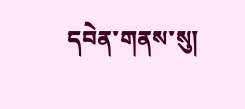དབེན་གནས་སུ།